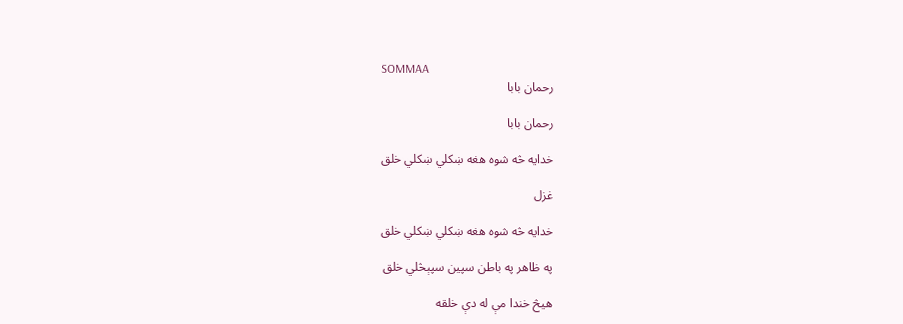SOMMAA
رحمان بابا

رحمان بابا

خدايه څه شوه هغه ښکلي ښکلي خلق

غزل

خدايه څه شوه هغه ښکلي ښکلي خلق

په ظاهر په باطن سپين سپېڅلي خلق

هيڅ خندا مې له دې خلقه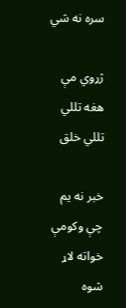سره نه شي

ژړوي مې هغه تللي تللي خلق

خبر نه يم چې وکومې خواته لاړ شوه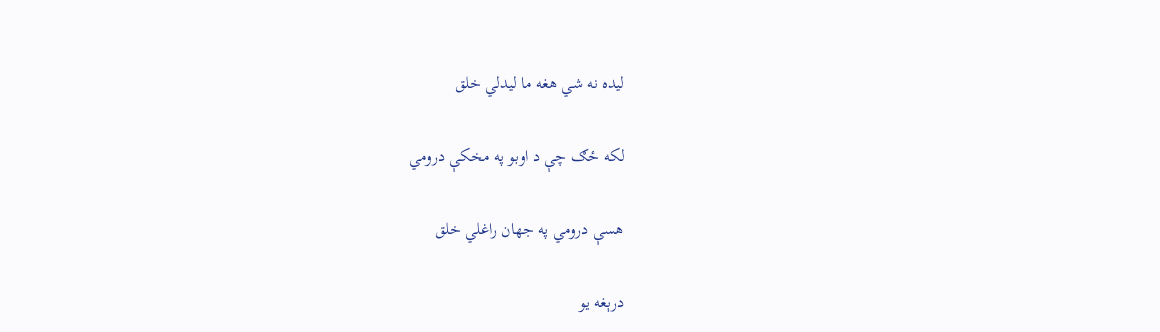لیده نه شي هغه ما لیدلي خلق

لکه ځګ چې د اوبو په مخکې درومي

هسې درومي په جهان راغلي خلق

درېغه يو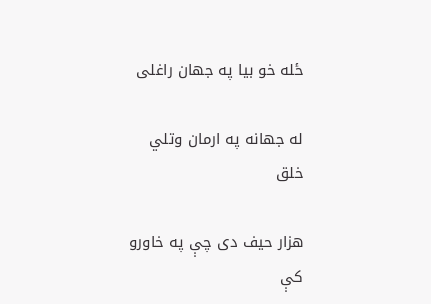ځله خو بيا په جهان راغلی

له جهانه په ارمان وتلي خلق

هزار حيف دی چې په خاورو کې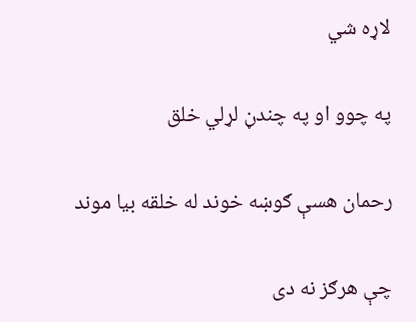لاړه شي

په چوو او په چندڼ لړلي خلق

رحمان هسې ګوښه خوند له خلقه بيا موند

چې هرګز نه دی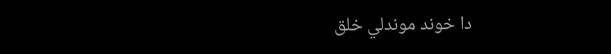دا خوند موندلي خلق